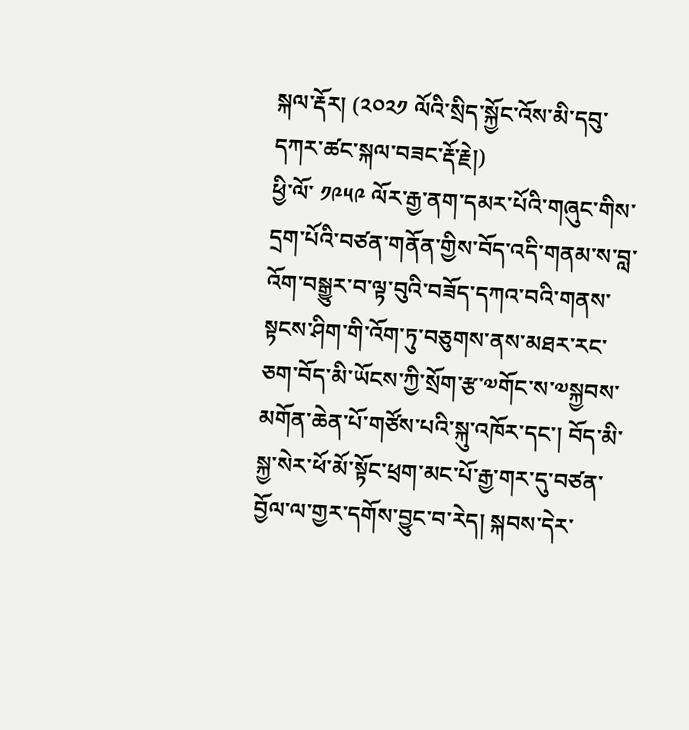སྐལ་རྡོར། (༢༠༢༡ ལོའི་སྲིད་སྐྱོང་འོས་མི་དབུ་དཀར་ཚང་སྐལ་བཟང་རྡོ་རྗེ།)
ཕྱི་ལོ་ ༡༩༥༩ ལོར་རྒྱ་ནག་དམར་པོའི་གཞུང་གིས་དྲག་པོའི་བཙན་གནོན་གྱིས་བོད་འདི་གནམ་ས་བླ་འོག་བསྒྱུར་བ་ལྟ་བུའི་བཟོད་དཀའ་བའི་གནས་སྟངས་ཤིག་གི་འོག་ཏུ་བཅུགས་ནས་མཐར་རང་ཅག་བོད་མི་ཡོངས་ཀྱི་སྲོག་རྩ་༧གོང་ས་༧སྐྱབས་མགོན་ཆེན་པོ་གཙོས་པའི་སྐུ་འཁོར་དང་། བོད་མི་སྐྱ་སེར་ཕོ་མོ་སྟོང་ཕྲག་མང་པོ་རྒྱ་གར་དུ་བཙན་བྱོལ་ལ་གྱར་དགོས་བྱུང་བ་རེད། སྐབས་དེར་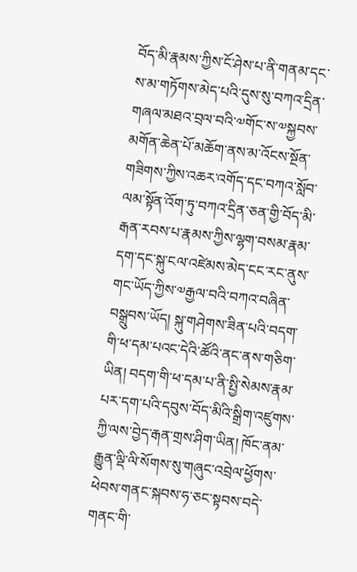བོད་མི་རྣམས་ཀྱིས་ངོ་ཤེས་པ་ནི་གནམ་དང་ས་མ་གཏོགས་མེད་པའི་དུས་སུ་བཀའ་དྲིན་གཞལ་མཐའ་བྲལ་བའི་༧གོང་ས་༧སྐྱབས་མགོན་ཆེན་པོ་མཆོག་ནས་མ་འོངས་སྔོན་གཟིགས་ཀྱིས་འཆར་འགོད་དང་བཀའ་སློབ་ལམ་སྟོན་འོག་ཏུ་བཀའ་དྲིན་ཅན་གྱི་བོད་མི་རྒན་རབས་པ་རྣམས་ཀྱིས་ལྷག་བསམ་རྣམ་དག་དང་སྐུ་ངལ་འཛེམས་མེད་ངང་རང་ནུས་གང་ཡོད་ཀྱིས་༧རྒྱལ་བའི་བཀའ་བཞིན་བསྒྲུབས་ཡོད། སྐུ་གཤེགས་ཟིན་པའི་བདག་གི་ཕ་དམ་པའང་དེའི་ཚོའི་ནང་ནས་གཅིག་ཡིན། བདག་གི་ཕ་དམ་པ་ནི་སྤྱི་སེམས་རྣམ་པར་དག་པའི་དབུས་བོད་མིའི་སྒྲིག་འཛུགས་ཀྱི་ལས་བྱེད་རྒན་གྲས་ཤིག་ཡིན། ཁོང་ནམ་རྒྱུན་ལྡི་ལི་སོགས་སུ་གཞུང་འབྲེལ་ཕྱོགས་ཕེབས་གནང་སྐབས་ཧ་ཅང་སྟབས་བདེ་གནང་གི་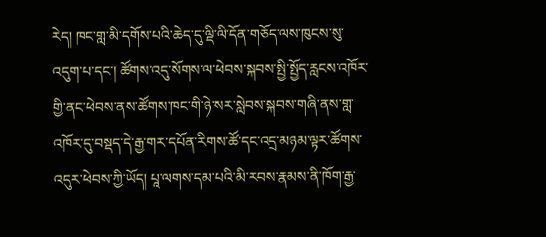རེད། ཁང་གླ་མི་དགོས་པའི་ཆེད་དུ་ལྡི་ལི་དོན་གཅོད་ལས་ཁུངས་སུ་འདུག་པ་དང་། ཚོགས་འདུ་སོགས་ལ་ཕེབས་སྐབས་སྤྱི་སྤྱོད་རླངས་འཁོར་གྱི་ནང་ཕེབས་ནས་ཚོགས་ཁང་གི་ཉེ་སར་སླེབས་སྐབས་གཞི་ནས་གླ་འཁོར་དུ་བསྡད་དེ་རྒྱ་གར་དཔོན་རིགས་ཚོ་དང་འདྲ་མཉམ་ལྟར་ཚོགས་འདུར་ཕེབས་ཀྱི་ཡོད། པཱ་ལགས་དམ་པའི་མི་རབས་རྣམས་ནི་ཁོག་རྒྱ་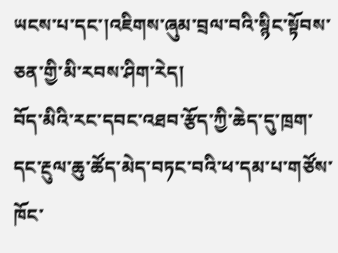ཡངས་པ་དང་།འཇིགས་ཞུམ་བྲལ་བའི་སྙིང་སྟོབས་ཅན་གྱི་མི་རབས་ཤིག་རེད།
བོད་མིའི་རང་དབང་འཐབ་རྩོད་ཀྱི་ཆེད་དུ་ཁྲག་དང་རྔུལ་ཆུ་ཚོད་མེད་བཏང་བའི་ཕ་དམ་པ་གཙོས་ཁོང་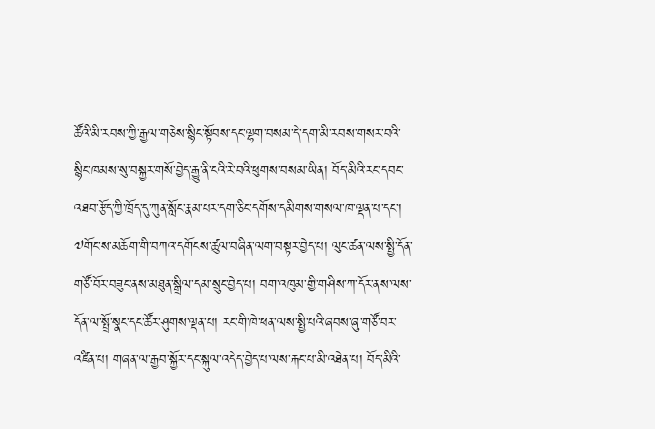ཚོའི་མི་རབས་ཀྱི་རྒྱལ་གཅེས་སྙིང་སྟོབས་དང་ལྷག་བསམ་དེ་དག་མི་རབས་གསར་བའི་སྙིང་ཁམས་སུ་བསྐྱར་གསོ་བྱེད་རྒྱུ་ནི་ངའི་རེ་བའི་ཕུགས་བསམ་ཡིན། བོད་མིའི་རང་དབང་འཐབ་རྩོད་ཀྱི་ཁྲོད་དུ་ཀུན་སློང་རྣམ་པར་དག་ཅིང་དགོས་དམིགས་གསལ་ཁ་ལྡན་པ་དང་། ༧གོང་ས་མཆོག་གི་བཀའ་དགོངས་ཚུལ་བཞིན་ལག་བསྟར་བྱེད་པ། ལུང་ཚན་ལས་སྤྱི་དོན་གཙོ་བོར་བཟུང་ནས་མཐུན་སྒྲིལ་དམ་སྲུང་བྱེད་པ། བག་འཁུམ་གྱི་གཤིས་ཀ་དོར་ནས་ལས་དོན་ལ་སྤྲོ་སྣང་དང་ཚོར་ཤུགས་ལྡན་པ། རང་གི་ཁེ་ཕན་ལས་སྤྱི་པའི་ཞབས་ཞུ་གཙོ་བར་འཛིན་པ། གཞན་ལ་རྒྱབ་སྐྱོར་དང་སྐུལ་འདེད་བྱེད་པ་ལས་རྐང་པ་མི་འཐེན་པ། བོད་མིའི་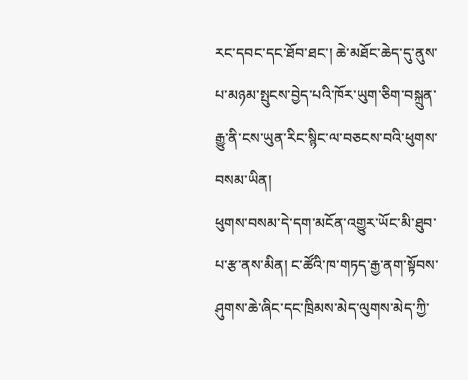རང་དབང་དང་ཐོབ་ཐང་། ཆེ་མཐོང་ཆེད་དུ་ནུས་པ་མཉམ་སྤུངས་བྱེད་པའི་ཁོར་ཡུག་ཅིག་བསྐྲུན་རྒྱུ་ནི་ངས་ཡུན་རིང་སྙིང་ལ་བཅངས་བའི་ཕུགས་བསམ་ཡིན།
ཕུགས་བསམ་དེ་དག་མངོན་འགྱུར་ཡོང་མི་ཐུབ་པ་རྩ་ནས་མིན། ང་ཚོའི་ཁ་གཏད་རྒྱ་ནག་སྟོབས་ཤུགས་ཆེ་ཞིང་དང་ཁྲིམས་མེད་ལུགས་མེད་ཀྱི་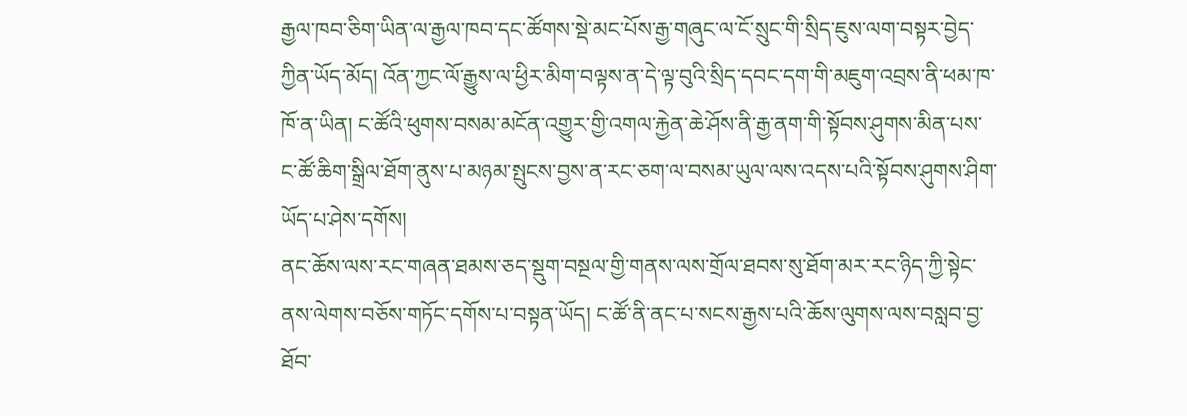རྒྱལ་ཁབ་ཅིག་ཡིན་ལ་རྒྱལ་ཁབ་དང་ཚོགས་སྡེ་མང་པོས་རྒྱ་གཞུང་ལ་ངོ་སྲུང་གི་སྲིད་ཇུས་ལག་བསྟར་བྱེད་ཀྱིན་ཡོད་མོད། འོན་ཀྱང་ལོ་རྒྱུས་ལ་ཕྱིར་མིག་བལྟས་ན་དེ་ལྟ་བུའི་སྲིད་དབང་དག་གི་མཇུག་འབྲས་ནི་ཕམ་ཁ་ཁོ་ན་ཡིན། ང་ཚོའི་ཕུགས་བསམ་མངོན་འགྱུར་གྱི་འགལ་རྐྱེན་ཆེ་ཤོས་ནི་རྒྱ་ནག་གི་སྟོབས་ཤུགས་མིན་པས་ང་ཚོ་ཆིག་སྒྲིལ་ཐོག་ནུས་པ་མཉམ་སྤུངས་བྱས་ན་རང་ཅག་ལ་བསམ་ཡུལ་ལས་འདས་པའི་སྟོབས་ཤུགས་ཤིག་ཡོད་པ་ཤེས་དགོས།
ནང་ཆོས་ལས་རང་གཞན་ཐམས་ཅད་སྡུག་བསྔལ་གྱི་གནས་ལས་གྲོལ་ཐབས་སུ་ཐོག་མར་རང་ཉིད་ཀྱི་སྟེང་ནས་ལེགས་བཅོས་གཏོང་དགོས་པ་བསྟན་ཡོད། ང་ཚོ་ནི་ནང་པ་སངས་རྒྱས་པའི་ཆོས་ལུགས་ལས་བསླབ་བྱ་ཐོབ་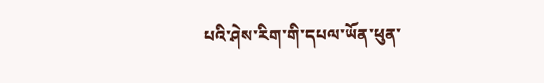པའི་ཤེས་རིག་གི་དཔལ་ཡོན་ཕུན་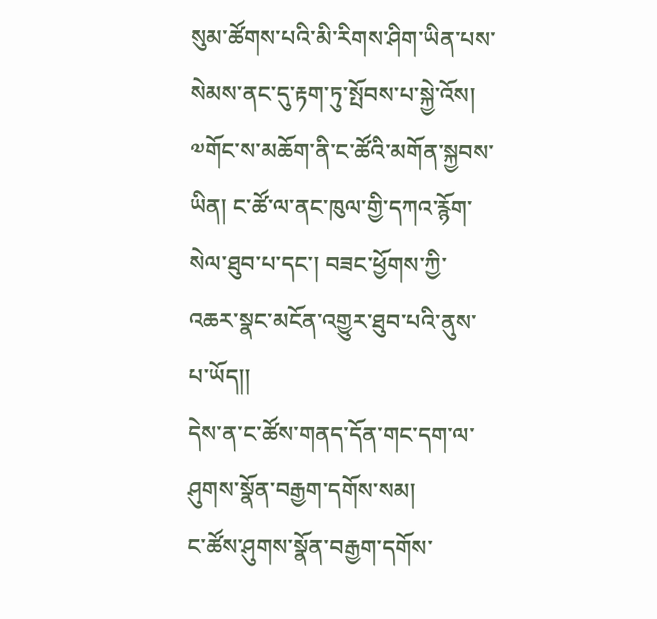སུམ་ཚོགས་པའི་མི་རིགས་ཤིག་ཡིན་པས་སེམས་ནང་དུ་རྟག་ཏུ་སྤོབས་པ་སྐྱེ་འོས། ༧གོང་ས་མཆོག་ནི་ང་ཚོའི་མགོན་སྐྱབས་ཡིན། ང་ཚོ་ལ་ནང་ཁུལ་གྱི་དཀའ་རྙོག་སེལ་ཐུབ་པ་དང་། བཟང་ཕྱོགས་ཀྱི་འཆར་སྣང་མངོན་འགྱུར་ཐུབ་པའི་ནུས་པ་ཡོད།།
དེས་ན་ང་ཚོས་གནད་དོན་གང་དག་ལ་ཤུགས་སྣོན་བརྒྱག་དགོས་སམ།
ང་ཚོས་ཤུགས་སྣོན་བརྒྱག་དགོས་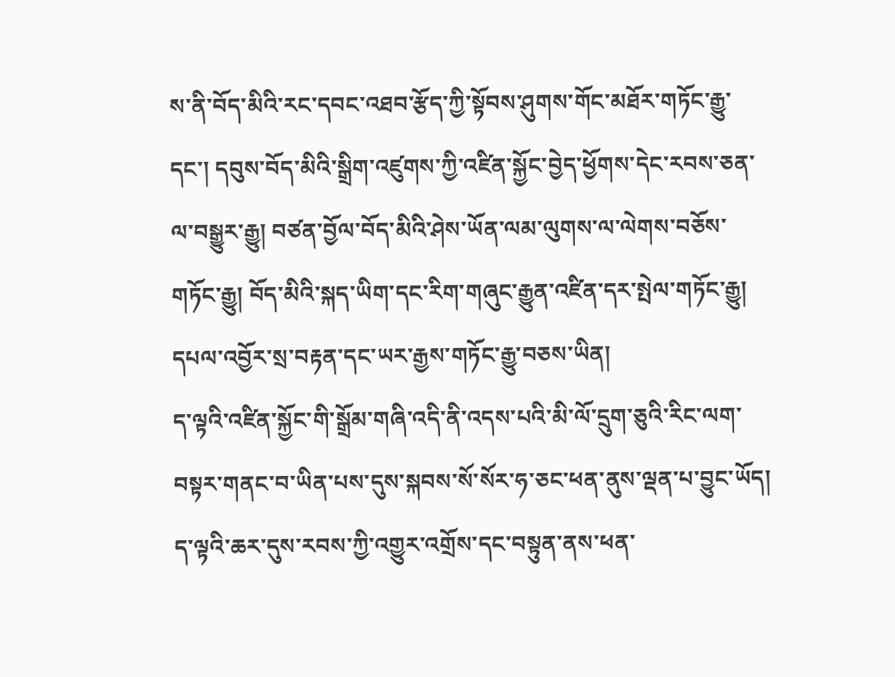ས་ནི་བོད་མིའི་རང་དབང་འཐབ་རྩོད་ཀྱི་སྟོབས་ཤུགས་གོང་མཐོར་གཏོང་རྒྱུ་དང་། དབུས་བོད་མིའི་སྒྲིག་འཛུགས་ཀྱི་འཛིན་སྐྱོང་བྱེད་ཕྱོགས་དེང་རབས་ཅན་ལ་བསྒྱུར་རྒྱུ། བཙན་བྱོལ་བོད་མིའི་ཤེས་ཡོན་ལམ་ལུགས་ལ་ལེགས་བཅོས་གཏོང་རྒྱུ། བོད་མིའི་སྐད་ཡིག་དང་རིག་གཞུང་རྒྱུན་འཛིན་དར་སྤེལ་གཏོང་རྒྱུ། དཔལ་འབྱོར་སྲ་བརྟན་དང་ཡར་རྒྱས་གཏོང་རྒྱུ་བཅས་ཡིན།
ད་ལྟའི་འཛིན་སྐྱོང་གི་སྒྲོམ་གཞི་འདི་ནི་འདས་པའི་མི་ལོ་དྲུག་ཅུའི་རིང་ལག་བསྟར་གནང་བ་ཡིན་པས་དུས་སྐབས་སོ་སོར་ཧ་ཅང་ཕན་ནུས་ལྡན་པ་བྱུང་ཡོད། ད་ལྟའི་ཆར་དུས་རབས་ཀྱི་འགྱུར་འགྲོས་དང་བསྟུན་ནས་ཕན་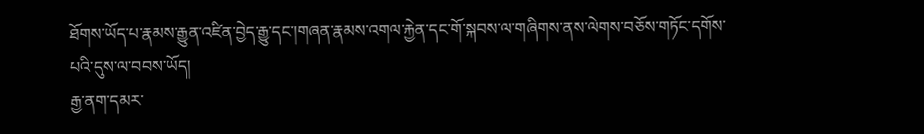ཐོགས་ཡོད་པ་རྣམས་རྒྱུན་འཛིན་བྱེད་རྒྱུ་དང་།གཞན་རྣམས་འགལ་རྐྱེན་དང་གོ་སྐབས་ལ་གཞིགས་ནས་ལེགས་བཅོས་གཏོང་དགོས་པའི་དུས་ལ་བབས་ཡོད།
རྒྱ་ནག་དམར་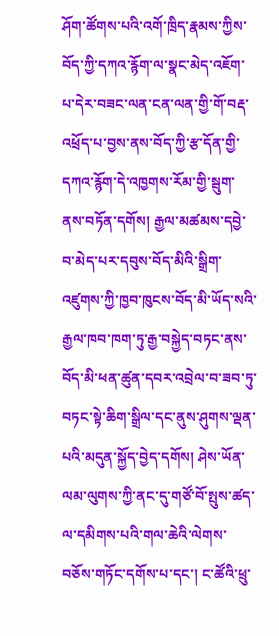ཤོག་ཚོགས་པའི་འགོ་ཁྲིད་རྣམས་ཀྱིས་བོད་ཀྱི་དཀའ་རྙོག་ལ་སྣང་མེད་འཇོག་པ་དེར་བཟང་ལན་ངན་ལན་གྱི་གོ་བརྡ་འཕྲོད་པ་བྱས་ནས་བོད་ཀྱི་རྩ་དོན་གྱི་དཀའ་རྙོག་དེ་འཁྱགས་རོམ་གྱི་སྦུག་ནས་བཏོན་དགོས། རྒྱལ་མཚམས་དབྱེ་བ་མེད་པར་དབུས་བོད་མིའི་སྒྲིག་འཛུགས་ཀྱི་ཁྱབ་ཁུངས་བོད་མི་ཡོད་སའི་རྒྱལ་ཁབ་ཁག་ཏུ་རྒྱ་བསྐྱེད་བཏང་ནས་བོད་མི་ཕན་ཚུན་དབར་འབྲེལ་བ་ཟབ་ཏུ་བཏང་སྟེ་ཆིག་སྒྲིལ་དང་ནུས་ཤུགས་ལྡན་པའི་མདུན་སྐྱོད་བྱེད་དགོས། ཤེས་ཡོན་ལམ་ལུགས་ཀྱི་ནང་དུ་གཙོ་བོ་སྤུས་ཚད་ལ་དམིགས་པའི་གལ་ཆེའི་ལེགས་བཅོས་གཏོང་དགོས་པ་དང་། ང་ཚོའི་ཕྲུ་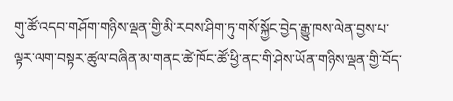གུ་ཚོ་འདབ་གཤོག་གཉིས་ལྡན་གྱི་མི་རབས་ཤིག་ཏུ་གསོ་སྐྱོང་བྱེད་རྒྱུ་ཁས་ལེན་བྱས་པ་ལྟར་ལག་བསྟར་ཚུལ་བཞིན་མ་གནང་ཚེ་ཁོང་ཚོ་ཕྱི་ནང་གི་ཤེས་ཡོན་གཉིས་ལྡན་གྱི་བོད་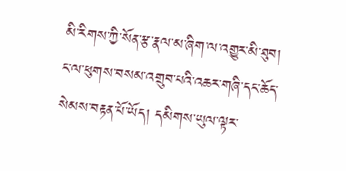མི་རིགས་ཀྱི་སོན་རྩ་རྣལ་མ་ཞིག་ལ་འགྱུར་མི་ཐུབ།
ང་ལ་ཕུགས་བསམ་འགྲུབ་པའི་འཆར་གཞི་དང་ཆོད་སེམས་བརྟན་པོ་ཡོད། དམིགས་ཡུལ་ལྟར་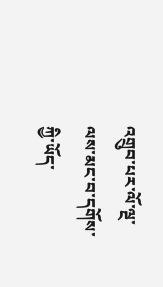འགྲུབ་པར་ལོ་ལྔ་ལས་མང་བ་དགོས་ཀྱི་ཡོད་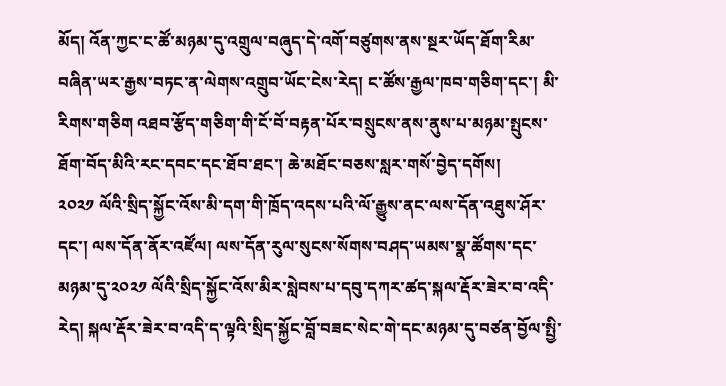མོད། འོན་ཀྱང་ང་ཚོ་མཉམ་དུ་འགྲུལ་བཞུད་དེ་འགོ་བཙུགས་ནས་སྔར་ཡོད་ཐོག་རིམ་བཞིན་ཡར་རྒྱས་བཏང་ན་ལེགས་འགྲུབ་ཡོང་ངེས་རེད། ང་ཚོས་རྒྱལ་ཁབ་གཅིག་དང་། མི་རིགས་གཅིག འཐབ་རྩོད་གཅིག་གི་ངོ་བོ་བརྟན་པོར་བསྲུངས་ནས་ནུས་པ་མཉམ་སྤུངས་ཐོག་བོད་མིའི་རང་དབང་དང་ཐོབ་ཐང་། ཆེ་མཐོང་བཅས་སླར་གསོ་བྱེད་དགོས།
༢༠༢༡ ལོའི་སྲིད་སྐྱོང་འོས་མི་དག་གི་ཁྲོད་འདས་པའི་ལོ་རྒྱུས་ནང་ལས་དོན་འཐུས་ཤོར་དང་། ལས་དོན་ནོར་འཛོལ། ལས་དོན་རུལ་སུངས་སོགས་བཤད་ཡམས་སྣ་ཚོགས་དང་མཉམ་དུ་༢༠༢༡ ལོའི་སྲིད་སྐྱོང་འོས་མིར་སླེབས་པ་དབུ་དཀར་ཚད་སྐལ་རྡོར་ཟེར་བ་འདི་རེད། སྐལ་རྡོར་ཟེར་བ་འདི་ད་ལྟའི་སྲིད་སྐྱོང་བློ་བཟང་སེང་གེ་དང་མཉམ་དུ་བཙན་བྱོལ་སྤྱི་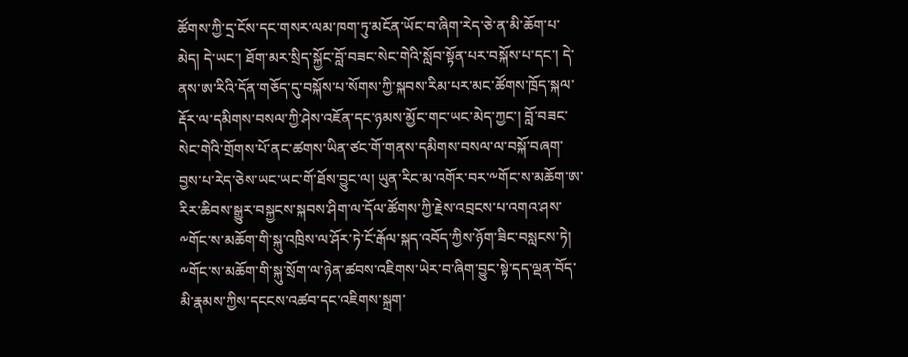ཚོགས་ཀྱི་དྲ་ངོས་དང་གསར་ལམ་ཁག་ཏུ་མངོན་ཡོང་བ་ཞིག་རེད་ཅེ་ན་མི་ཆོག་པ་མེད། དེ་ཡང་། ཐོག་མར་སྲིད་སྐྱོང་བློ་བཟང་སེང་གེའི་སློབ་སྟོན་པར་བསྐོས་པ་དང་། དེ་ནས་ཨ་རིའི་དོན་གཅོད་དུ་བསྐོས་པ་སོགས་ཀྱི་སྐབས་རིམ་པར་མང་ཚོགས་ཁྲོད་སྐལ་རྡོར་ལ་དམིགས་བསལ་ཀྱི་ཤེས་འཇོན་དང་ཉམས་མྱོང་གང་ཡང་མེད་ཀྱང་། བློ་བཟང་སེང་གེའི་གྲོགས་པོ་ནང་ཚགས་ཡིན་ཙང་གོ་གནས་དམིགས་བསལ་ལ་བསྐོ་བཞག་བྱས་པ་རེད་ཅེས་ཡང་ཡང་གོ་ཐོས་བྱུང་ལ། ཡུན་རིང་མ་འགོར་བར་༸གོང་ས་མཆོག་ཨ་རིར་ཆིབས་སྒྱུར་བསྐྱངས་སྐབས་ཤིག་ལ་དོལ་ཚོགས་ཀྱི་རྗེས་འབྲངས་པ་འགའ་ཤས་༸གོང་ས་མཆོག་གི་སྐུ་འཁྲིས་ལ་ཤོར་ཏེ་ངོ་རྒོལ་སྐད་འབོད་ཀྱིས་ཉོག་ཟིང་བསླངས་ཏེ། ༸གོང་ས་མཆོག་གི་སྐུ་སྲོག་ལ་ཉེན་ཚབས་འཇིགས་ཡེར་བ་ཞིག་བྱུང་སྟེ་དད་ལྡན་བོད་མི་རྣམས་ཀྱིས་དངངས་འཚབ་དང་འཇིགས་སྐྲག་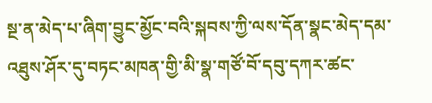སྔ་ན་མེད་པ་ཞིག་བྱུང་མྱོང་བའི་སྐབས་ཀྱི་ལས་དོན་སྣང་མེད་དམ་འཐུས་ཤོར་དུ་བཏང་མཁན་གྱི་མི་སྣ་གཙོ་བོ་དབུ་དཀར་ཚང་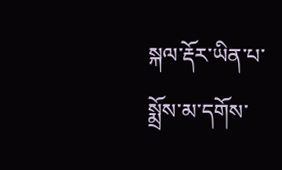སྐལ་རྡོར་ཡིན་པ་སྨྲོས་མ་དགོས་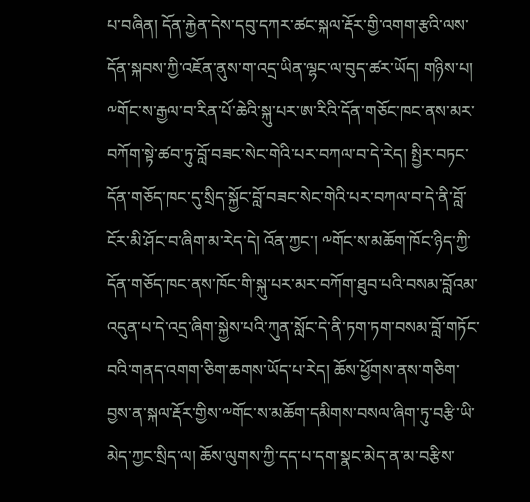པ་བཞིན། དོན་རྐྱེན་དེས་དབུ་དཀར་ཚང་སྐལ་རྡོར་གྱི་འགག་རྩའི་ལས་དོན་སྐབས་ཀྱི་འཇོན་ནུས་ག་འདྲ་ཡིན་ལྷང་ལ་བུད་ཚར་ཡོད། གཉིས་པ། ༸གོང་ས་རྒྱལ་བ་རིན་པོ་ཆེའི་སྐུ་པར་ཨ་རིའི་དོན་གཅོང་ཁང་ནས་མར་བཀོག་སྟེ་ཚབ་ཏུ་བློ་བཟང་སེང་གེའི་པར་བཀལ་བ་དེ་རེད། སྤྱིར་བཏང་དོན་གཅོད་ཁང་དུ་སྲིད་སྐྱོང་བློ་བཟང་སེང་གེའི་པར་བཀལ་བ་དེ་ནི་བློ་ངོར་མི་ཤོང་བ་ཞིག་མ་རེད་དེ། འོན་ཀྱང་། ༸གོང་ས་མཆོག་ཁོང་ཉིད་ཀྱི་དོན་གཅོད་ཁང་ནས་ཁོང་གི་སྐུ་པར་མར་བཀོག་ཐུབ་པའི་བསམ་བློའམ་འདུན་པ་དེ་འདྲ་ཞིག་སྐྱེས་པའི་ཀུན་སློང་དེ་ནི་ཏག་ཏག་བསམ་བློ་གཏོང་བའི་གནད་འགག་ཅིག་ཆགས་ཡོད་པ་རེད། ཆོས་ཕྱོགས་ནས་གཅིག་བྱས་ན་སྐལ་རྡོར་གྱིས་༸གོང་ས་མཆོག་དམིགས་བསལ་ཞིག་ཏུ་བརྩི་ཡི་མེད་ཀྱང་སྲིད་ལ། ཆོས་ལུགས་ཀྱི་དད་པ་དག་སྣང་མེད་ན་མ་བརྩིས་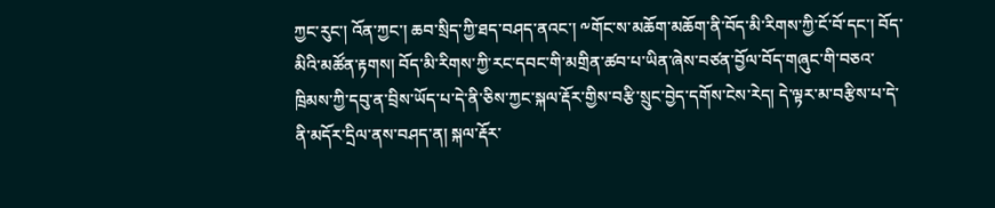ཀྱང་རུང་། འོན་ཀྱང་། ཆབ་སྲིད་ཀྱི་ཐད་བཤད་ནའང་། ༸གོང་ས་མཆོག་མཆོག་ནི་བོད་མི་རིགས་ཀྱི་ངོ་བོ་དང་། བོད་མིའི་མཚོན་རྟགས། བོད་མི་རིགས་ཀྱི་རང་དབང་གི་མགྲིན་ཚབ་པ་ཡིན་ཞེས་བཙན་བྱོལ་བོད་གཞུང་གི་བཅའ་ཁྲིམས་ཀྱི་དབུ་ན་བྲིས་ཡོད་པ་དེ་ནི་ཅིས་ཀྱང་སྐལ་རྡོར་གྱིས་བརྩི་སྲུང་བྱེད་དགོས་ངེས་རེད། དེ་ལྟར་མ་བརྩིས་པ་དེ་ནི་མདོར་དྲིལ་ནས་བཤད་ན། སྐལ་རྡོར་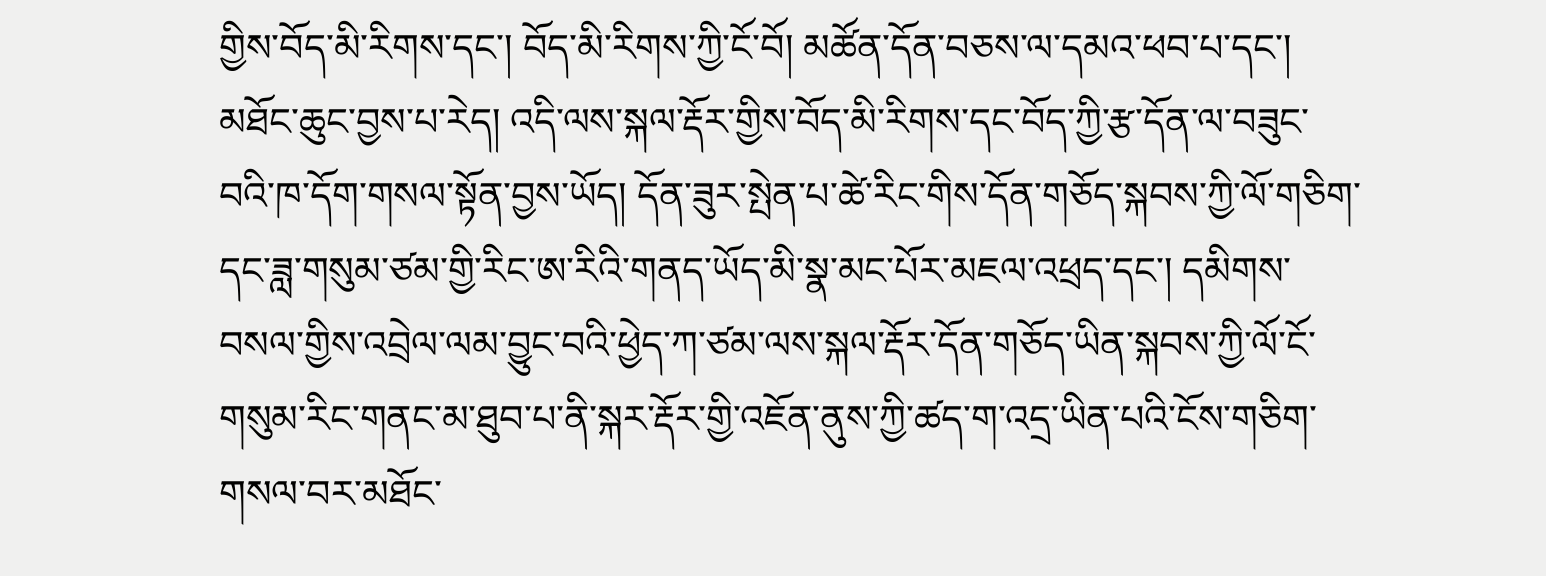གྱིས་བོད་མི་རིགས་དང་། བོད་མི་རིགས་ཀྱི་ངོ་བོ། མཚོན་དོན་བཅས་ལ་དམའ་ཕབ་པ་དང་། མཐོང་ཆུང་བྱས་པ་རེད། འདི་ལས་སྐལ་རྡོར་གྱིས་བོད་མི་རིགས་དང་བོད་ཀྱི་རྩ་དོན་ལ་བཟུང་བའི་ཁ་དོག་གསལ་སྟོན་བྱས་ཡོད། དོན་ཟུར་སྤེན་པ་ཚེ་རིང་གིས་དོན་གཅོད་སྐབས་ཀྱི་ལོ་གཅིག་དང་ཟླ་གསུམ་ཙམ་གྱི་རིང་ཨ་རིའི་གནད་ཡོད་མི་སྣ་མང་པོར་མཇལ་འཕྲད་དང་། དམིགས་བསལ་གྱིས་འབྲེལ་ལམ་བྱུང་བའི་ཕྱེད་ཀ་ཙམ་ལས་སྐལ་རྡོར་དོན་གཅོད་ཡིན་སྐབས་ཀྱི་ལོ་ངོ་གསུམ་རིང་གནང་མ་ཐུབ་པ་ནི་སྐར་རྡོར་གྱི་འཇོན་ནུས་ཀྱི་ཚད་ག་འདྲ་ཡིན་པའི་ངོས་གཅིག་གསལ་བར་མཐོང་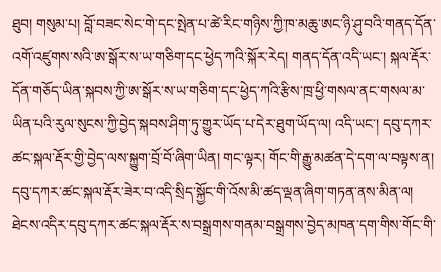ཐུབ། གསུམ་པ། བློ་བཟང་སེང་གེ་དང་སྤེན་པ་ཚེ་རིང་གཉིས་ཀྱི་ཁ་མཆུ་ཨང་ཉི་ཤུ་བའི་གནད་དོན་འགོ་འཛུགས་སའི་ཨ་སྒོར་ས་ཡ་གཅིག་དང་ཕྱེད་ཀའི་སྐོར་རེད། གནད་དོན་འདི་ཡང་། སྐལ་རྡོར་དོན་གཅོད་ཡིན་སྐབས་ཀྱི་ཨ་སྒོར་ས་ཡ་གཅིག་དང་ཕྱེད་ཀའི་རྩིས་ཁྲ་ཕྱི་གསལ་ནང་གསལ་མ་ཡིན་པའི་རུལ་སུངས་ཀྱི་བྱེད་སྐབས་ཤིག་ཏུ་གྱུར་ཡོད་པ་དེར་ཐུག་ཡོད་ལ། འདི་ཡང་། དབུ་དཀར་ཚང་སྐལ་རྡོར་གྱི་བྱེད་ལས་སྐྱུག་བྲོ་བོ་ཞིག་ཡིན། གང་ལྟར། གོང་གི་རྒྱུ་མཚན་དེ་དག་ལ་བལྟས་ན། དབུ་དཀར་ཚང་སྐལ་རྡོར་ཟེར་བ་འདི་སྲིད་སྐྱོང་གི་འོས་མི་ཚད་ལྡན་ཞིག་གཏན་ནས་མིན་ལ། ཐེངས་འདིར་དབུ་དཀར་ཚང་སྐལ་རྡོར་ས་བསྒྲགས་གནམ་བསྒྲགས་བྱེད་མཁན་དག་གིས་གོང་གི་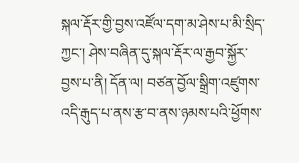སྐལ་རྡོར་གྱི་བྱས་འཛོལ་དག་མ་ཤེས་པ་མི་སྲིད་ཀྱང་། ཤེས་བཞིན་དུ་སྐལ་རྡོར་ལ་རྒྱབ་སྐྱོར་བྱས་པ་ནི། དོན་ལ། བཙན་བྱོལ་སྒྲིག་འཛུགས་འདི་རྒུད་པ་ནས་རྩ་བ་ནས་ཉམས་པའི་ཕྱོགས་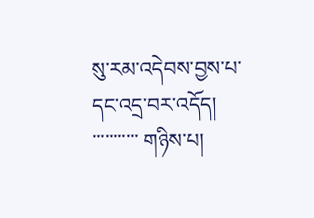སུ་རམ་འདེབས་བྱས་པ་དང་འདྲ་བར་འདོད།
་་་་་་་་་་་ གཉིས་པ།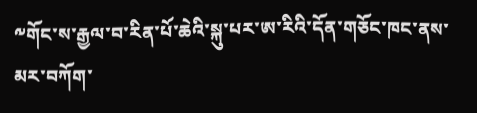༸གོང་ས་རྒྱལ་བ་རིན་པོ་ཆེའི་སྐུ་པར་ཨ་རིའི་དོན་གཅོང་ཁང་ནས་མར་བཀོག་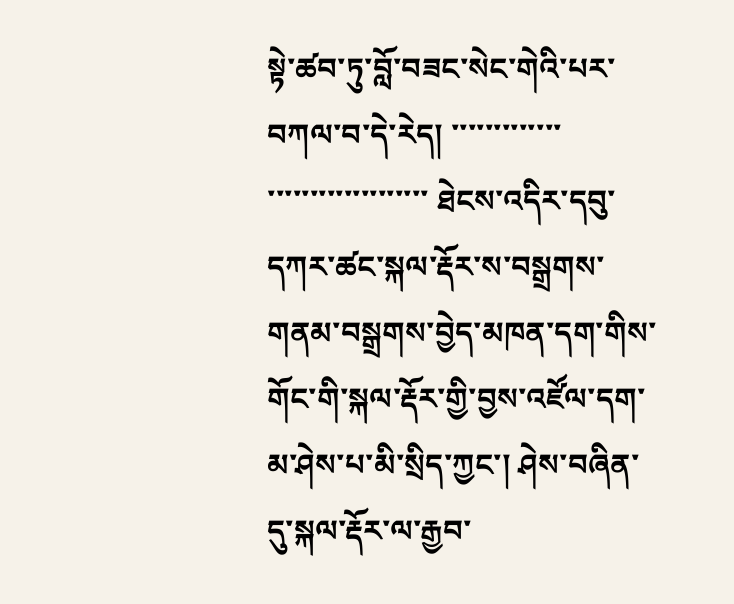སྟེ་ཚབ་ཏུ་བློ་བཟང་སེང་གེའི་པར་བཀལ་བ་དེ་རེད། ་་་་་་་་་་་་་
་་་་་་་་་་་་་་་་་་་ ཐེངས་འདིར་དབུ་དཀར་ཚང་སྐལ་རྡོར་ས་བསྒྲགས་གནམ་བསྒྲགས་བྱེད་མཁན་དག་གིས་གོང་གི་སྐལ་རྡོར་གྱི་བྱས་འཛོལ་དག་མ་ཤེས་པ་མི་སྲིད་ཀྱང་། ཤེས་བཞིན་དུ་སྐལ་རྡོར་ལ་རྒྱབ་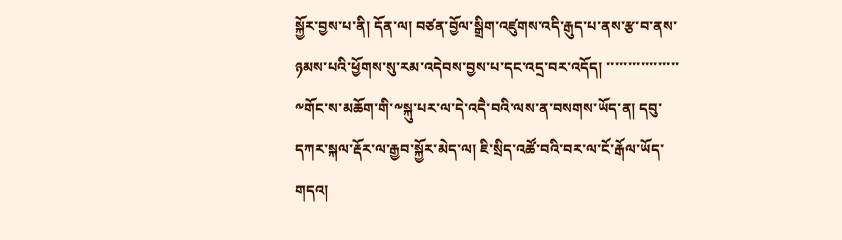སྐྱོར་བྱས་པ་ནི། དོན་ལ། བཙན་བྱོལ་སྒྲིག་འཛུགས་འདི་རྒུད་པ་ནས་རྩ་བ་ནས་ཉམས་པའི་ཕྱོགས་སུ་རམ་འདེབས་བྱས་པ་དང་འདྲ་བར་འདོད། ་་་་་་་་་་་་་་་་་
༸གོང་ས་མཆོག་གི་༸སྐུ་པར་ལ་དེ་འདཻ་བའི་ལས་ན་བསགས་ཡོད་ན། དབུ་དཀར་སྐལ་རྡོར་ལ་རྒྱབ་སྐྱོར་མེད་ལ། ཇི་སྲིད་འཚོ་བའི་བར་ལ་ངོ་རྒོལ་ཡོད་གདའ།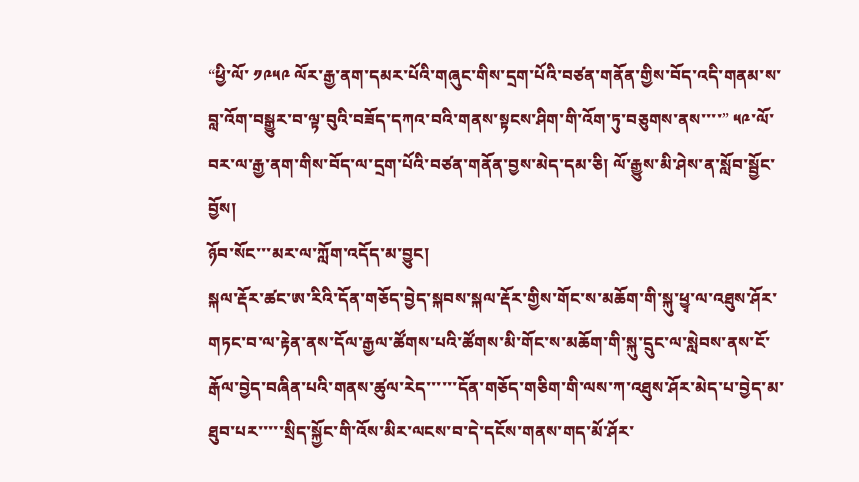“ཕྱི་ལོ་ ༡༩༥༩ ལོར་རྒྱ་ནག་དམར་པོའི་གཞུང་གིས་དྲག་པོའི་བཙན་གནོན་གྱིས་བོད་འདི་གནམ་ས་བླ་འོག་བསྒྱུར་བ་ལྟ་བུའི་བཟོད་དཀའ་བའི་གནས་སྟངས་ཤིག་གི་འོག་ཏུ་བཅུགས་ནས་་་་” ༥༩་ལོ་བར་ལ་རྒྱ་ནག་གིས་བོད་ལ་དྲག་པོའི་བཙན་གནོན་བྱས་མེད་དམ་ཅི། ལོ་རྒྱུས་མི་ཤེས་ན་སློབ་སྦྱོང་བྱོས།
ཉོབ་སོང་་་མར་ལ་ཀློག་འདོད་མ་བྱུང།
སྐལ་རྡོར་ཚང་ཨ་རིའི་དོན་གཅོད་བྱེད་སྐབས་སྐལ་རྡོར་གྱིས་གོང་ས་མཆོག་གི་སྐུ་ཕྱྭ་ལ་འཐུས་ཤོར་གཏང་བ་ལ་རྟེན་ནས་དོལ་རྒྱལ་ཚོགས་པའི་ཚོགས་མི་གོང་ས་མཆོག་གི་སྐུ་དྲུང་ལ་སླེབས་ནས་ངོ་རྒོལ་བྱེད་བཞིན་པའི་གནས་ཚུལ་རེད་་་་་་དོན་གཅོད་གཅིག་གི་ལས་ཀ་འཐུས་ཤོར་མེད་པ་བྱེད་མ་ཐུབ་པར་་་་་སྲིད་སྐྱོང་གི་འོས་མིར་ལངས་བ་དེ་དངོས་གནས་གད་མོ་ཤོར་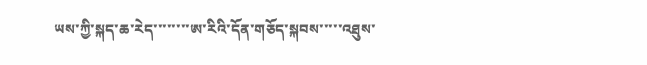ཡས་ཀྱི་སྐད་ཆ་རེད་་་་་་་་ཨ་རིའི་དོན་གཅོད་སྐབས་་་་་འཐུས་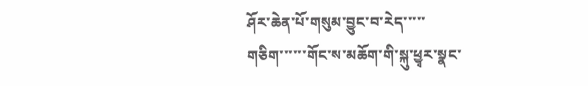ཤོར་ཆེན་པོ་གསུམ་བྱུང་བ་རེད་་་་་
གཅིག་་་་་་གོང་ས་མཆོག་གི་སྐུ་ཕྱྭར་སྣང་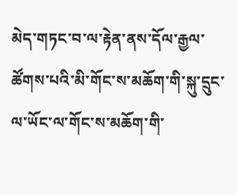མེད་གཏང་བ་ལ་རྟེན་ནས་དོལ་རྒྱལ་ཚོགས་པའི་མི་གོང་ས་མཆོག་གི་སྐུ་དྲུང་ལ་ཡོང་ལ་གོང་ས་མཆོག་གི་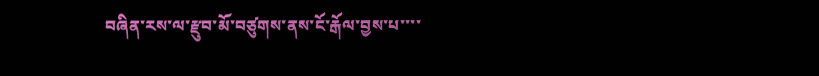བཞིན་རས་ལ་རྫུབ་མོ་བཙུགས་ནས་ངོ་རྒོལ་བྱས་པ་་་་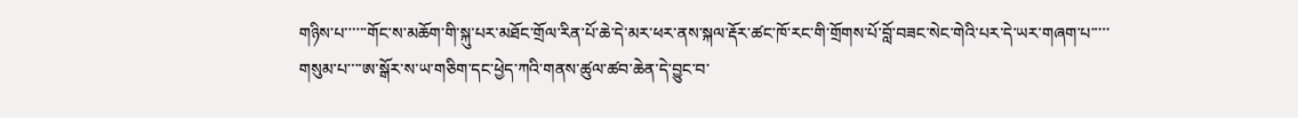གཉིས་པ་་་་་་གོང་ས་མཆོག་གི་སྐུ་པར་མཐོང་གྲོལ་རིན་པོ་ཆེ་དེ་མར་ཕར་ནས་སྐལ་རྡོར་ཚང་ཁོ་རང་གི་གྲོགས་པོ་བློ་བཟང་སེང་གེའི་པར་དེ་ཡར་གཞག་པ་་་་་
གསུམ་པ་་་་ཨ་སྒོར་ས་ཡ་གཅིག་དང་ཕྱེད་ཀའི་གནས་ཚུལ་ཚབ་ཆེན་དེ་བྱུང་བ་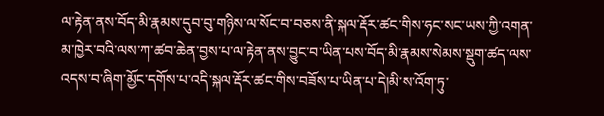ལ་རྟེན་ནས་བོད་མི་རྣམས་དུབ་བུ་གཉིས་ལ་སོང་བ་བཅས་ནི་སྐལ་རྡོར་ཚང་གིས་ཧང་སང་ཡས་ཀྱི་འགན་མ་ཁྱེར་བའི་ལས་ཀ་ཚབ་ཆེན་བྱས་པ་ལ་རྟེན་ནས་བྱུང་བ་ཡིན་པས་བོད་མི་རྣམས་སེམས་སྡུག་ཚད་ལས་འདས་བ་ཞིག་མྱོང་དགོས་པ་འདི་སྐལ་རྡོར་ཚང་གིས་བཟོས་པ་ཡིན་པ་དེ།མི་ས་འོག་ཏུ་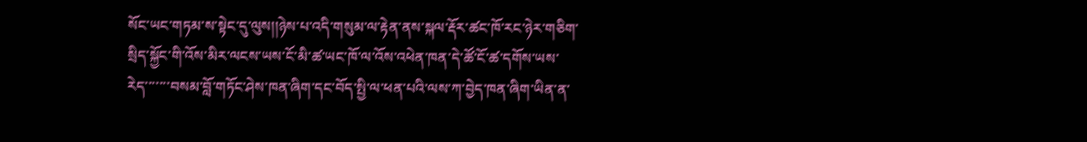སོང་ཡང་གཏམ་ས་སྟེང་དུ་ལུས།།ཉེས་པ་འདི་གསུམ་ལ་རྟེན་ནས་སྐལ་རྡོར་ཚང་ཁོ་རང་ཉེར་གཅིག་སྲིད་སྐྱོང་གི་འོས་མིར་ལངས་ཡས་ངོ་མི་ཚ་ཡང་ཁོ་ལ་འོས་འཕེན་ཁན་དེ་ཚོ་ངོ་ཚ་དགོས་ཡས་རེད་་་་་་་བསམ་བློ་གཏོང་ཤེས་ཁན་ཞིག་དང་བོད་སྤྱི་ལ་ཕན་པའི་ལས་ཀ་བྱེད་ཁན་ཞིག་ཡིན་ན་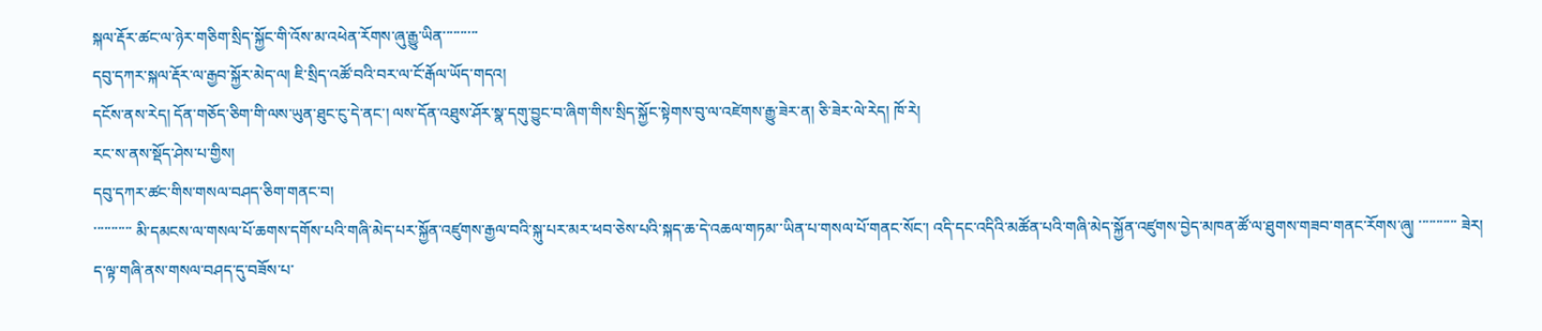སྐལ་རྡོར་ཚང་ལ་ཉེར་གཅིག་སྲིད་སྐྱོང་གི་འོས་མ་འཕེན་རོགས་ཞུ་རྒྱུ་ཡིན་་་་་་་་་་
དབུ་དཀར་སྐལ་རྡོར་ལ་རྒྱབ་སྐྱོར་མེད་ལ། ཇི་སྲིད་འཚོ་བའི་བར་ལ་ངོ་རྒོལ་ཡོད་གདའ།
དངོས་ནས་རེད། དོན་གཅོད་ཅིག་གི་ལས་ཡུན་ཐུང་ངུ་དེ་ནང་། ལས་དོན་འཐུས་ཤོར་སྣ་དགུ་བྱུང་བ་ཞིག་གིས་སྲིད་སྐྱོང་སྟེགས་བུ་ལ་འཛེགས་རྒྱུ་ཟེར་ན། ཅི་ཟེར་ལེ་རེད། ཁོ་རེ།
རང་ས་ནས་སྡོད་ཤེས་པ་གྱིས།
དབུ་དཀར་ཚང་གིས་གསལ་བཤད་ཅིག་གནང་བ།
་་་་་་་་་་་ མི་དམངས་ལ་གསལ་པོ་ཆགས་དགོས་པའི་གཞི་མེད་པར་སྐྱོན་འཛུགས་རྒྱལ་བའི་སྐུ་པར་མར་ཕབ་ཅེས་པའི་སྐད་ཆ་དེ་འཆལ་གཏམ་་ཡིན་པ་གསལ་པོ་གནང་སོང་། འདི་དང་འདིའི་མཚོན་པའི་གཞི་མེད་སྐྱོན་འཛུགས་བྱེད་མཁན་ཚོ་ལ་ཐུགས་གཟབ་གནང་རོགས་ཞུ། ་་་་་་་་་་་ ཟེར།
ད་ལྟ་གཞི་ནས་གསལ་བཤད་དུ་བཟོས་པ་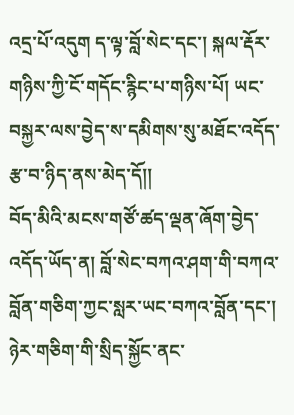འདྲ་པོ་འདུག ད་ལྟ་བློ་སེང་དང་། སྐལ་རྡོར་གཉིས་ཀྱི་ངོ་གདོང་རྙིང་པ་གཉིས་པོ། ཡང་བསྐྱར་ལས་བྱེད་ས་དམིགས་སུ་མཐོང་འདོད་རྩ་བ་ཉིད་ནས་མེད་དོ།།
བོད་མིའི་མངས་གཙོ་ཚད་ལྡན་ཞོག་བྱེད་འདོད་ཡོད་ན། བློ་སེང་བཀའ་ཤག་གི་བཀའ་བློན་གཅིག་ཀྱང་སླར་ཡང་བཀའ་བློན་དང་། ཉེར་གཅིག་གི་སྲིད་སྐྱོང་ནང་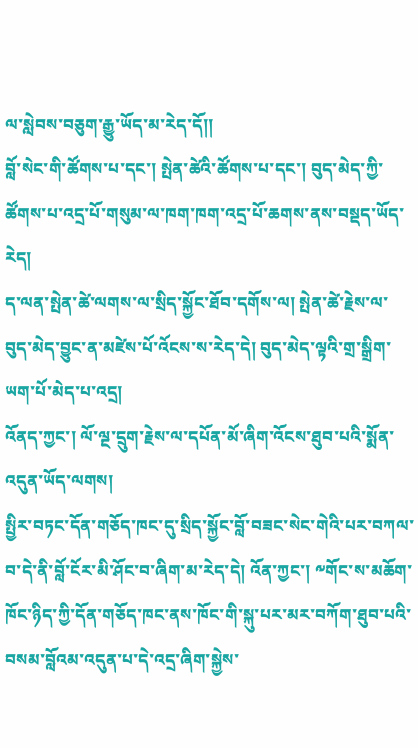ལ་སླེབས་བཅུག་རྒྱུ་ཡོད་མ་རེད་དོ།།
བློ་སེང་གི་ཚོགས་པ་དང་། སྤེན་ཚེའི་ཚོགས་པ་དང་། བུད་མེད་ཀྱི་ཚོགས་པ་འདྲ་པོ་གསུམ་ལ་ཁག་ཁག་འདྲ་པོ་ཆགས་ནས་བསྡད་ཡོད་རེད།
ད་ལན་སྤེན་ཚེ་ལགས་ལ་སྲིད་སྐྱོང་ཐོབ་དགོས་ལ། སྤེན་ཚེ་རྗེས་ལ་བུད་མེད་བྱུང་ན་མཛེས་པོ་འོངས་ས་རེད་དེ། བུད་མེད་ལྟའི་གྲ་སྒྲིག་ཡག་པོ་མེད་པ་འདྲ།
འོནད་ཀྱང་། ལོ་ལྔ་དྲུག་རྗེས་ལ་དཔོན་མོ་ཞིག་འོངས་ཐུབ་པའི་སྨོན་འདུན་ཡོད་ལགས།
སྤྱིར་བཏང་དོན་གཅོད་ཁང་དུ་སྲིད་སྐྱོང་བློ་བཟང་སེང་གེའི་པར་བཀལ་བ་དེ་ནི་བློ་ངོར་མི་ཤོང་བ་ཞིག་མ་རེད་དེ། འོན་ཀྱང་། ༸གོང་ས་མཆོག་ཁོང་ཉིད་ཀྱི་དོན་གཅོད་ཁང་ནས་ཁོང་གི་སྐུ་པར་མར་བཀོག་ཐུབ་པའི་བསམ་བློའམ་འདུན་པ་དེ་འདྲ་ཞིག་སྐྱེས་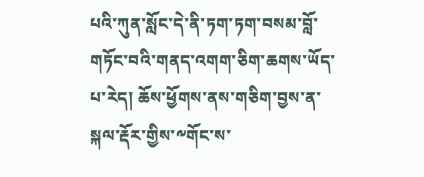པའི་ཀུན་སློང་དེ་ནི་ཏག་ཏག་བསམ་བློ་གཏོང་བའི་གནད་འགག་ཅིག་ཆགས་ཡོད་པ་རེད། ཆོས་ཕྱོགས་ནས་གཅིག་བྱས་ན་སྐལ་རྡོར་གྱིས་༸གོང་ས་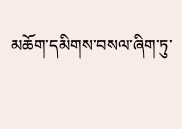མཆོག་དམིགས་བསལ་ཞིག་ཏུ་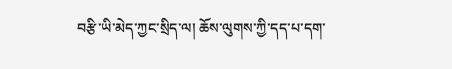བརྩི་ཡི་མེད་ཀྱང་སྲིད་ལ། ཆོས་ལུགས་ཀྱི་དད་པ་དག་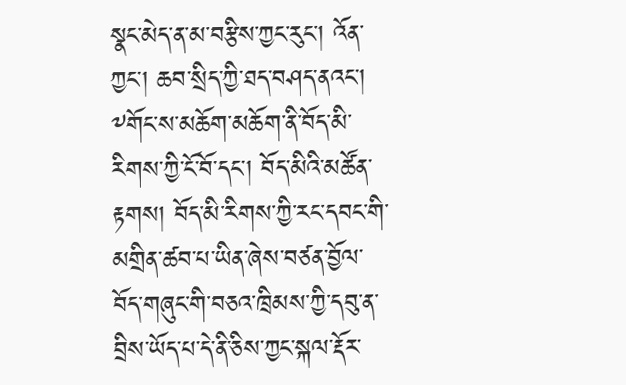སྣང་མེད་ན་མ་བརྩིས་ཀྱང་རུང་། འོན་ཀྱང་། ཆབ་སྲིད་ཀྱི་ཐད་བཤད་ནའང་། ༸གོང་ས་མཆོག་མཆོག་ནི་བོད་མི་རིགས་ཀྱི་ངོ་བོ་དང་། བོད་མིའི་མཚོན་རྟགས། བོད་མི་རིགས་ཀྱི་རང་དབང་གི་མགྲིན་ཚབ་པ་ཡིན་ཞེས་བཙན་བྱོལ་བོད་གཞུང་གི་བཅའ་ཁྲིམས་ཀྱི་དབུ་ན་བྲིས་ཡོད་པ་དེ་ནི་ཅིས་ཀྱང་སྐལ་རྡོར་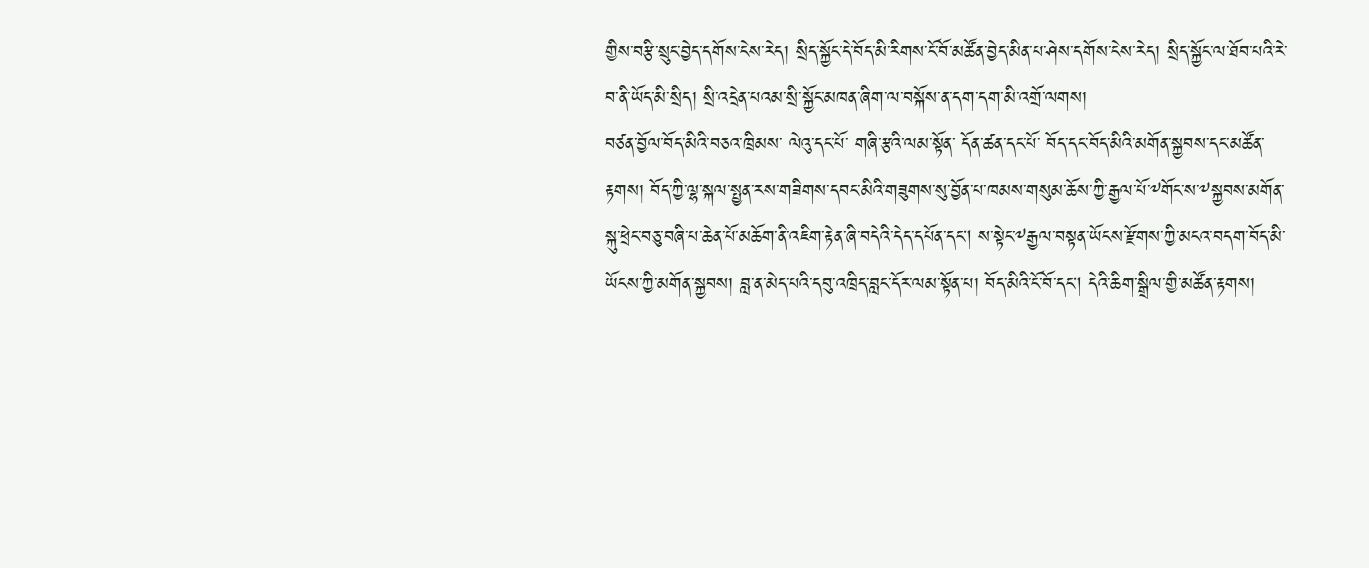གྱིས་བརྩི་སྲུང་བྱེད་དགོས་ངེས་རེད། སྲིད་སྐྱོང་དེ་བོད་མི་རིགས་ངོ་བོ་མཚོན་བྱེད་མིན་པ་ཤེས་དགོས་ངེས་རེད། སྲིད་སྐྱོང་ལ་ཐོབ་པའི་རེ་བ་ནི་ཡོད་མི་སྲིད། སྲི་འདྲེན་པའམ་སྲི་སྐྱོང་མཁན་ཞིག་ལ་བསྐོས་ན་དག་དག་མི་འགྲོ་ལགས།
བཙན་བྱོལ་བོད་མིའི་བཅའ་ཁྲིམས་ ལེའུ་དང་པོ་ གཞི་རྩའི་ལམ་སྟོན་ དོན་ཚན་དང་པོ་ བོད་དང་བོད་མིའི་མགོན་སྐྱབས་དང་མཚོན་རྟགས། བོད་ཀྱི་ལྷ་སྐལ་སྤྱན་རས་གཟིགས་དབང་མིའི་གཟུགས་སུ་བྱོན་པ་ཁམས་གསུམ་ཆོས་ཀྱི་རྒྱལ་པོ་༸གོང་ས་༸སྐྱབས་མགོན་སྐུ་ཕྲེང་བཅུ་བཞི་པ་ཆེན་པོ་མཆོག་ནི་འཇིག་རྟེན་ཞི་བདེའི་དེད་དཔོན་དང། ས་སྟེང་༸རྒྱལ་བསྟན་ཡོངས་རྫོགས་ཀྱི་མངའ་བདག་བོད་མི་ཡོངས་ཀྱི་མགོན་སྐྱབས། བླ་ན་མེད་པའི་དབུ་འཁྲིད་བླང་དོར་ལམ་སྟོན་པ། བོད་མིའི་ངོ་བོ་དང། དེའི་ཆིག་སྒྲིལ་གྱི་མཚོན་རྟགས།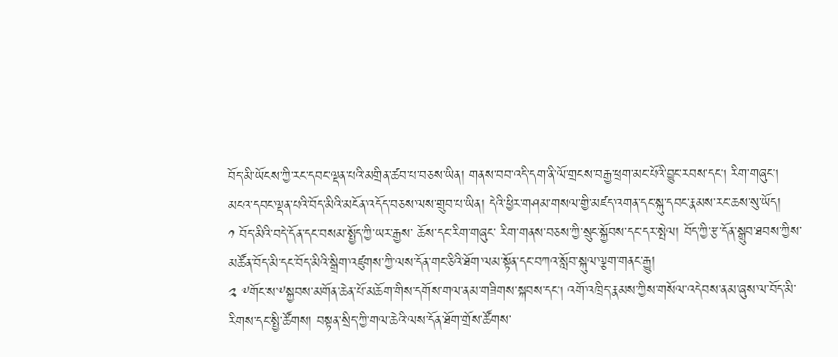བོད་མི་ཡོངས་ཀྱི་རང་དབང་ལྡན་པའི་མགྲིན་ཚབ་པ་བཅས་ཡིན། གནས་བབ་འདི་དག་ནི་ལོ་གྲངས་བརྒྱ་ཕྲག་མང་པོའི་བྱུང་རབས་དང། རིག་གཞུང། མངའ་དབང་ལྡན་པའི་བོད་མིའི་མངོན་འདོད་བཅས་ལས་གྲུབ་པ་ཡིན། དེའི་ཕྱིར་གཤམ་གསལ་གྱི་མཛད་འགན་དང་སྐུ་དབང་རྣམས་རང་ཆས་སུ་ཡོད།
༡ བོད་མིའི་བདེ་དོན་དང་བསམ་སྤྱོད་ཀྱི་ཡར་རྒྱས་ ཆོས་དང་རིག་གཞུང་ རིག་གནས་བཅས་ཀྱི་སྲུང་སྐྱོབས་དང་དར་སྤེལ། བོད་ཀྱི་རྩ་དོན་སྒྲུབ་ཐབས་ཀྱིས་མཚོན་བོད་མི་དང་བོད་མིའི་སྒྲིག་འཛུགས་ཀྱི་ལས་དོན་གང་ཅིའི་ཐོག་ལམ་སྟོན་དང་བཀའ་སློབ་སྐུལ་ལྕག་གནང་རྒྱུ།
༢ ༸གོང་ས་༸སྐྱབས་མགོན་ཆེན་པོ་མཆོག་གིས་དགོས་གལ་ནམ་གཟིགས་སྐབས་དང། འགོ་འཁྲིད་རྣམས་ཀྱིས་གསོལ་འདེབས་ནམ་ཞུས་ལ་བོད་མི་རིགས་དང་སྤྱི་ཚོགས། བསྟན་སྲིད་ཀྱི་གལ་ཆེའི་ལས་དོན་ཐོག་གྲོས་ཚོགས་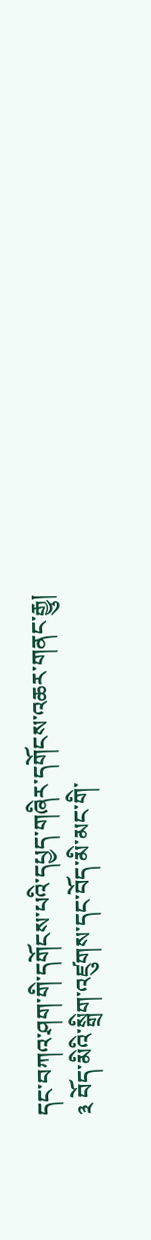དང་བཀའ་ཤག་གི་དགོངས་པའི་དཔྱད་གཞིར་དགོངས་འཆར་གནང་རྒྱུ།
༣ བོད་མིའི་སྒྲིག་འཛུགས་དང་བོད་མི་མང་གི་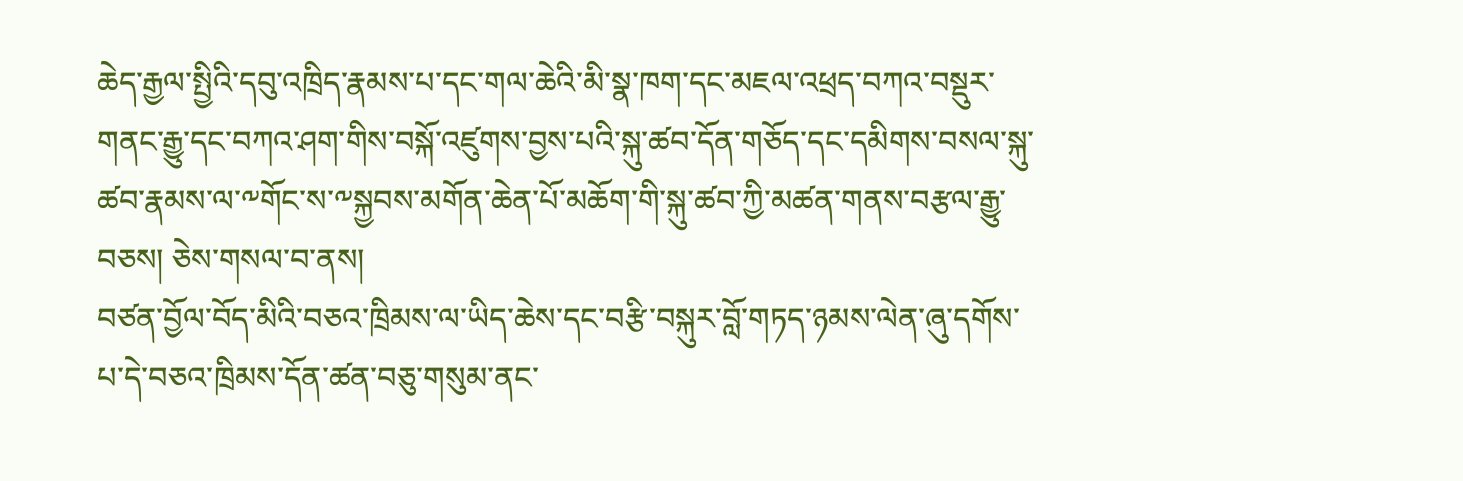ཆེད་རྒྱལ་སྤྱིའི་དབུ་འཁྲིད་རྣམས་པ་དང་གལ་ཆེའི་མི་སྣ་ཁག་དང་མཇལ་འཕྲད་བཀའ་བསྡུར་གནང་རྒྱུ་དང་བཀའ་ཤག་གིས་བསྐོ་འཛུགས་བྱས་པའི་སྐུ་ཚབ་དོན་གཅོད་དང་དམིགས་བསལ་སྐུ་ཚབ་རྣམས་ལ་༸གོང་ས་༸སྐྱབས་མགོན་ཆེན་པོ་མཆོག་གི་སྐུ་ཚབ་ཀྱི་མཚན་གནས་བརྩལ་རྒྱུ་བཅས། ཅེས་གསལ་བ་ནས།
བཙན་བྱོལ་བོད་མིའི་བཅའ་ཁྲིམས་ལ་ཡིད་ཆེས་དང་བརྩི་བསྐུར་བློ་གཏད་ཉམས་ལེན་ཞུ་དགོས་པ་དེ་བཅའ་ཁྲིམས་དོན་ཚན་བཅུ་གསུམ་ནང་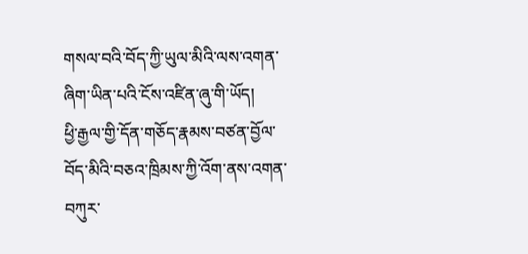གསལ་བའི་བོད་ཀྱི་ཡུལ་མིའི་ལས་འགན་ཞིག་ཡིན་པའི་ངོས་འཛིན་ཞུ་གི་ཡོད།
ཕྱི་རྒྱལ་གྱི་དོན་གཅོད་རྣམས་བཙན་བྱོལ་བོད་མིའི་བཅའ་ཁྲིམས་ཀྱི་འོག་ནས་འགན་བཀུར་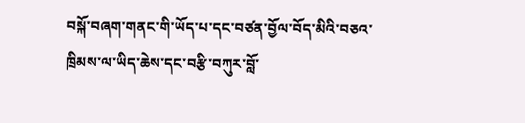བསྐོ་བཞག་གནང་གི་ཡོད་པ་དང་བཙན་བྱོལ་བོད་མིའི་བཅའ་ཁྲིམས་ལ་ཡིད་ཆེས་དང་བརྩི་བཀུར་བློ་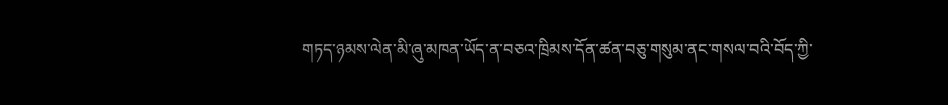གཏད་ཉམས་ལེན་མི་ཞུ་མཁན་ཡོད་ན་བཅའ་ཁྲིམས་དོན་ཚན་བཅུ་གསུམ་ནང་གསལ་བའི་བོད་ཀྱི་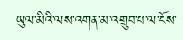ཡུལ་མིའི་ལས་འགན་མ་འགྲུབ་པ་ལ་ངོས་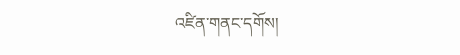འཛིན་གནང་དགོས།